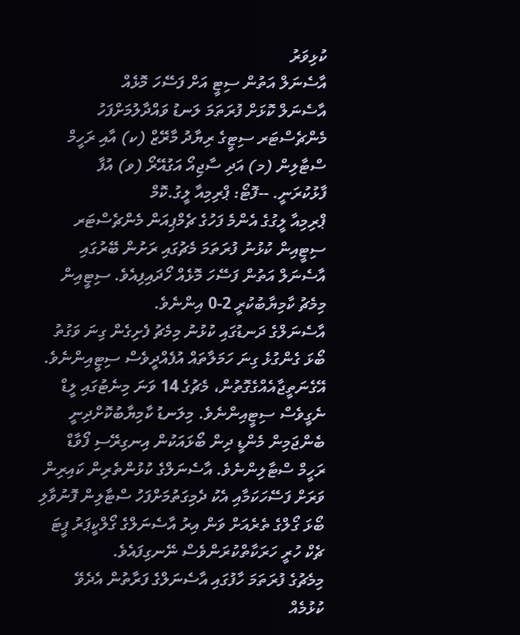ކުޅިވަރު
އާސެނަލް އަތުން ސިޓީ އަށް ފަސޭހަ މޮޅެއް
އާސެނަލް ކޮޅަށް ފުރަތަމަ ލަނޑު ވައްދާލުމަށްފަހު މެންޗެސްޓަރ ސިޓީގެ ރިޔާދު މާރޭޒް (ކ) އާއި ރަހީމް ސްޓާލިން (މ) އަދި ސާޖިއޯ އަގުއޭރޯ (ވ) އުފާ ފާޅުކުރަނީ. --ފޮޓޯ: ޕްރިމިއާ ލީގު.ކޮމް
ޕްރިމިއާ ލީގުގެ އެންމެ ފަހުގެ ޗެމްޕިއަން މެންޗެސްޓަރ ސިޓީއިން ކުޅުނު ފުރަތަމަ މެޗުގައި ރަށުން ބޭރުގައި އާސެނަލް އަތުން ފަސޭހަ މޮޅެއް ހޯދައިފިއެވެ. ސިޓީއިން މިމެޗު ކާމިޔާބުކުރީ 2-0 އިންނެވެ.
އާސެނަލްގެ ދަނޑުގައި ކުޅުނު މިމެޗު ފެށިގެން ގިނަ ވަގުތު ބޯޅަ ގެންގުޅެ ގިނަ ހަމަލާތައް އުފެއްދީވެސް ސިޓީއިންނެވެ.
އޭގެނަތީޖާއެއްގެގޮތުން، މެޗުގެ 14 ވަނަ މިނެޓުގައި ލީޑް ނެގީވެސް ސިޓީއިންނެވެ. މިލަނޑު ކާމިޔާބުކޮށްދިނީ ބެންޖަމިން މެންޑީ ދިން ބޯޅައަކުން އިނގިރޭސި ފޯވާޑް ރަހީމް ސްޓާލިންނެވެ. އާސެނަލްގެ ކުޅުންތެރިން ކައިރިން ވަރަށް ފަސޭހަކަމާއި އެކު ދެމިގަތުމަށްފަހު ސްޓާލިން ފޮނުވާލި ބޯޅަ ގޯލްގެ ތެރެއަށް ވަން އިރު އާސެނަލްގެ ގޯލްކީޕަރު ޕީޓަ ޗެކް ހުރީ ހަރަކާތްކުރަންވެސް ނޭނގިފައެވެ.
މިމެޗުގެ ފުރަތަމަ ހާފުގައި އާސެނަލްގެ ފަރާތުން އެދެވޭ ކުޅުމެއް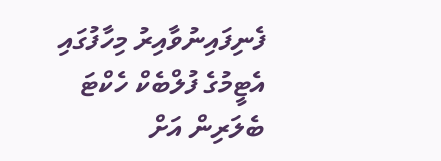ފެނިފައިނުވާއިރު މިހާފުގައި އެޓީމުގެ ފުލްބެކް ހެކްޓަ ބެލަރިން އަށް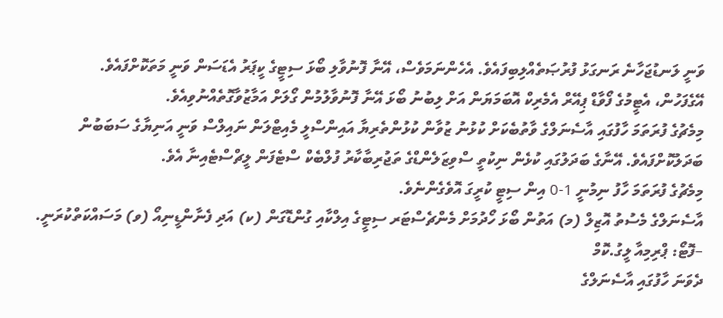ވަނީ ލަނޑުޖަހާނެ ރަނގަޅު ފުރުޞަތެއްލިބިފައެވެ. އެހެންނަމަވެސް، އޭނާ ފޮނުވާލި ބޯޅަ ސިޓީގެ ކީޕަރު އެޑަސަން ވަނީ މަތަކޮށްފައެވެ.
އޭގެފަހުން، އެޓީމުގެ ފޯވާޑް ޕިއޭރް އެމެރިކް އޮބަމަޔަން އަށް ލިބުނު ބޯޅަ އޭނާ ފޮނުވާލުމުން ގޯލަށް އަމާޒުވާގޮތެއްނުވިއެވެ.
މިމެޗުގެ ފުރަތަމަ ހާފުގައި އާސެނަލްގެ ވާތުބެކަށް ކުޅުނު ޒުވާން ކުޅުންތެރިޔާ އައިންސްލީ މެއިޓްލަން ނައިލްސް ވަނީ އަނިޔާގެ ސަބަބުން ބަދަލުކޮށްފައެވެ. އޭނާގެ ބަދަލުގައި ކުޅެން ނިކުތީ ސްވިޒަލެންޑްގެ ތަޖުރިބާކާރު ފުލްބެކް ސްޓެފަން ލީޗްސްޓެއިނާ އެވެ.
މިމެޗުގެ ފުރަތަމަ ހާފު ނިމުނީ 1-0 އިން ސިޓީ ކުރީގަ އޮވެގެންނެވެ.
އާސެނަލްގެ މެސުތު އޮޒިލް (މ) އަތުން ބޯޅަ ހޯދުމަށް މެންޗެސްޓަރ ސިޓީގެ އިލްކާއި ގުންޑޮގަން (ކ) އަދި ފެނާންޑީނިއޯ (ވ) މަސައްކަތްކުރަނީ. –ފޮޓޯ: ޕްރިމިއާ ލީގު.ކޮމް
ދެވަނަ ހާފުގައި އާސެނަލްގެ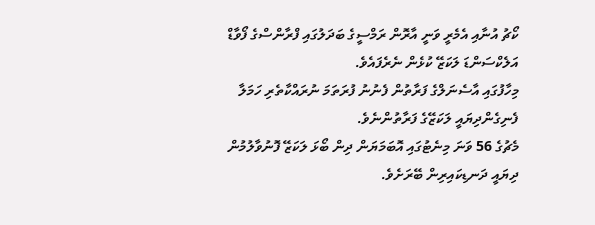ކޯޗު އުނާއި އެމެރީ ވަނީ އާރޮން ރަމްސީގެ ބަދަލުގައި ފްރާންސްގެ ފޯވާޑް އަލެކްސަންޑަ ލަކަޒޭ ކުޅެން ނެރެފައެވެ.
މިހާފުގައި އާސެނަލްގެ ފަރާތުން ފެނުނު ފުރަތަމަ ނުރައްކާތެރި ހަމަލާ ފެނިގެންދިޔައީ ލަކަޒޭގެ ފަރާތުންނެވެ.
މެޗުގެ 56 ވަނަ މިނެޓުގައި އޮބަމަޔަން ދިން ބޯޅަ ލަކަޒޭ ފޮނުވާލުމުން ދިޔައީ ދަނޑިކައިރިން ބޭރަށެވެ.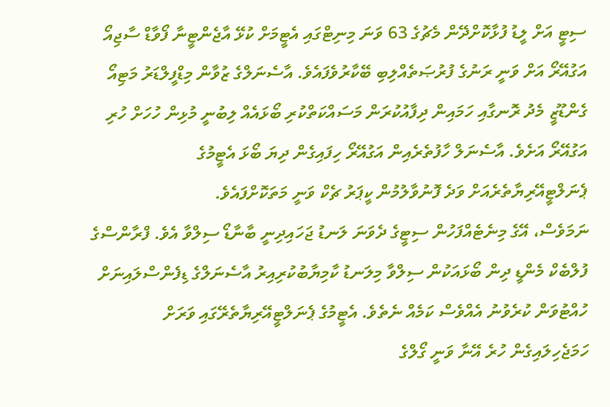ސިޓީ އަށް ލީޑު ފުޅާކޮށްދޭން މެޗުގެ 63 ވަނަ މިނިޓްގައި އެޓީމަށް ކުޅޭ އާޖެންޓީނާ ފޯވާޑް ސާޖިއޯ އަގުއޭރޯ އަށް ވަނީ ރަނުގެ ފުރުޞަތެއްލިބި ބޭކާރުވެފައެވެ. އާސެނަލްގެ ޒުވާން މިޑްފީލްޑަރު މަޓިއޯ ގެންޑޫޒީ މެދު ރޮނގާއި ހަމައިން ދިފާއުކުރަން މަސައްކަތްކުރި ބޯޅައެއް ލިބުނީ މުޅިން ހުހަށް ހުރި އަގުއޭރޯ އަށެވެ. އާސެނަލް ހާފުތެރެއިން އަގުއޭރޯ ހިފައިގެން ދިޔަ ބޯޅަ އެޓީމުގެ ޕެނަލްޓީއޭރިޔާތެރެއަށް ވަދެ ފޮނުވާލުމުން ކީޕަރު ޗެކް ވަނީ މަތަކޮށްފައެވެ.
ނަމަވެސް، އޭގެ މިނެޓެއްފަހުން ސިޓީގެ ދެވަނަ ލަނޑު ޖަހައިދިނީ ބާނާޑޯ ސިލްވާ އެވެ. ފްރާންސްގެ ފުލްބެކް މެންޑީ ދިން ބޯޅައަކުން ސިލްވާ މިލަނޑު ކާމިޔާބުކުރިއިރު އާސެނަލްގެ ޑިފެންސްލައިނަށް ހުއްޓުވަން ކުރެވުނު އެއްވެސް ކަމެއް ނެތެވެ. އެޓީމުގެ ޕެނަލްޓީއޭރިޔާތެރޭގައި ވަރަށް ހަމަޖެހިލައިގެން ހުރެ އޭނާ ވަނީ ގޯލްގެ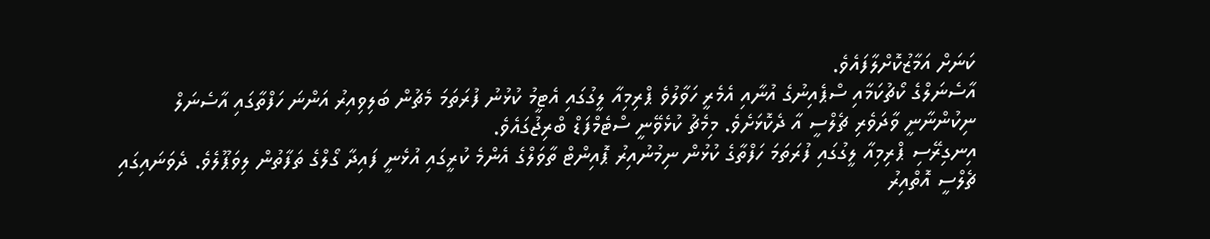ކަނަށް އަމާޒުކޮށްލާފައެވެ.
އާސެނަލްގެ ކޯޗުކަމާއި ސްޕެއިނުގެ އުނާއި އެމެރީ ހަވާލުވެ ޕްރިމިއާ ލީގުގައި އެޓީމު ކުޅުނު ފުރަތަމަ މެޗުން ބަލިވިއިރު އަންނަ ހަފްތާގައި އާސެނަލް ނިކުންނާނީ ވާދަވެރި ޗެލްސީ އާ ދެކޮޅަށެވެ. މިމެޗު ކުޅެވޭނީ ސްޓެމްފަޑް ބްރިޖުގައެވެ.
އިނގިރޭސި ޕްރިމިއާ ލީގުގައި ފުރަތަމަ ހަފްތާގެ ކުޅުން ނިމުނުއިރު ޕޮއިންޓް ތާވަލްގެ އެންމެ ކުރީގައި އުޅެނީ ފައިދާ ގޯލްގެ ތަފާތުން ލިވަޕޫލެވެ. ދެވަނައިގައި ޗެލްސީ އޮތްއިރު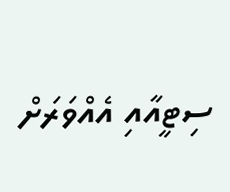ސިޓީއާއި އެއްވަރަށް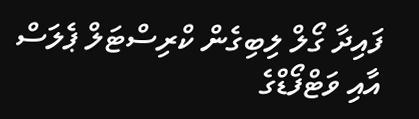ފައިދާ ގޯލް ލިބިގެން ކްރިސްޓަލް ޕެލަސް އާއި ވަޓްފޯޑްގެ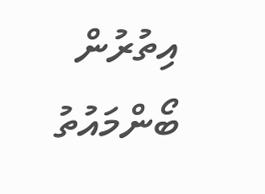އިތުރުން ބޯންމައުތު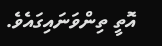އޮތީ ތިންވަނައިގައެވެ.